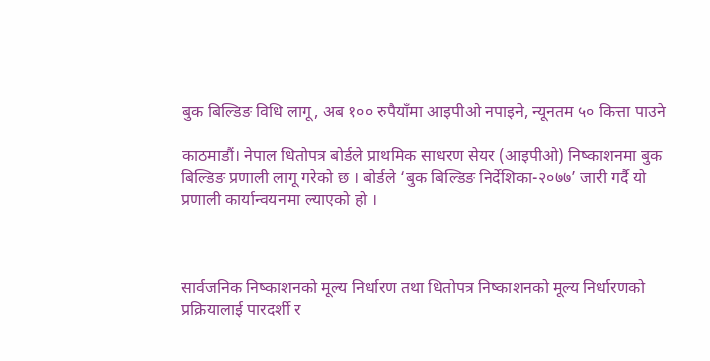बुक बिल्डिङ विधि लागू, अब १०० रुपैयाँमा आइपीओ नपाइने, न्यूनतम ५० कित्ता पाउने

काठमाडौं। नेपाल धितोपत्र बोर्डले प्राथमिक साधरण सेयर (आइपीओ) निष्काशनमा बुक बिल्डिङ प्रणाली लागू गरेको छ । बोर्डले ‘बुक बिल्डिङ निर्देशिका-२०७७’ जारी गर्दै यो प्रणाली कार्यान्वयनमा ल्याएको हो ।



सार्वजनिक निष्काशनको मूल्य निर्धारण तथा धितोपत्र निष्काशनको मूल्य निर्धारणको प्रक्रियालाई पारदर्शी र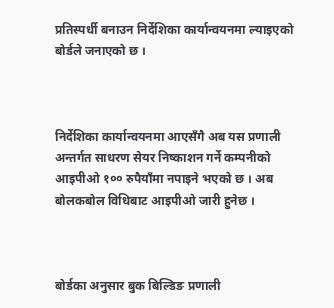प्रतिस्पर्धी बनाउन निर्देशिका कार्यान्वयनमा ल्याइएको बोर्डले जनाएको छ ।



निर्देशिका कार्यान्वयनमा आएसँगै अब यस प्रणाली अन्तर्गत साधरण सेयर निष्काशन गर्ने कम्पनीको आइपीओ १०० रुपैयाँमा नपाइने भएको छ । अब बोलकबोल विधिबाट आइपीओ जारी हुनेछ ।



बोर्डका अनुसार बुक बिल्डिङ प्रणाली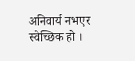अनिवार्य नभएर स्वेच्छिक हो ।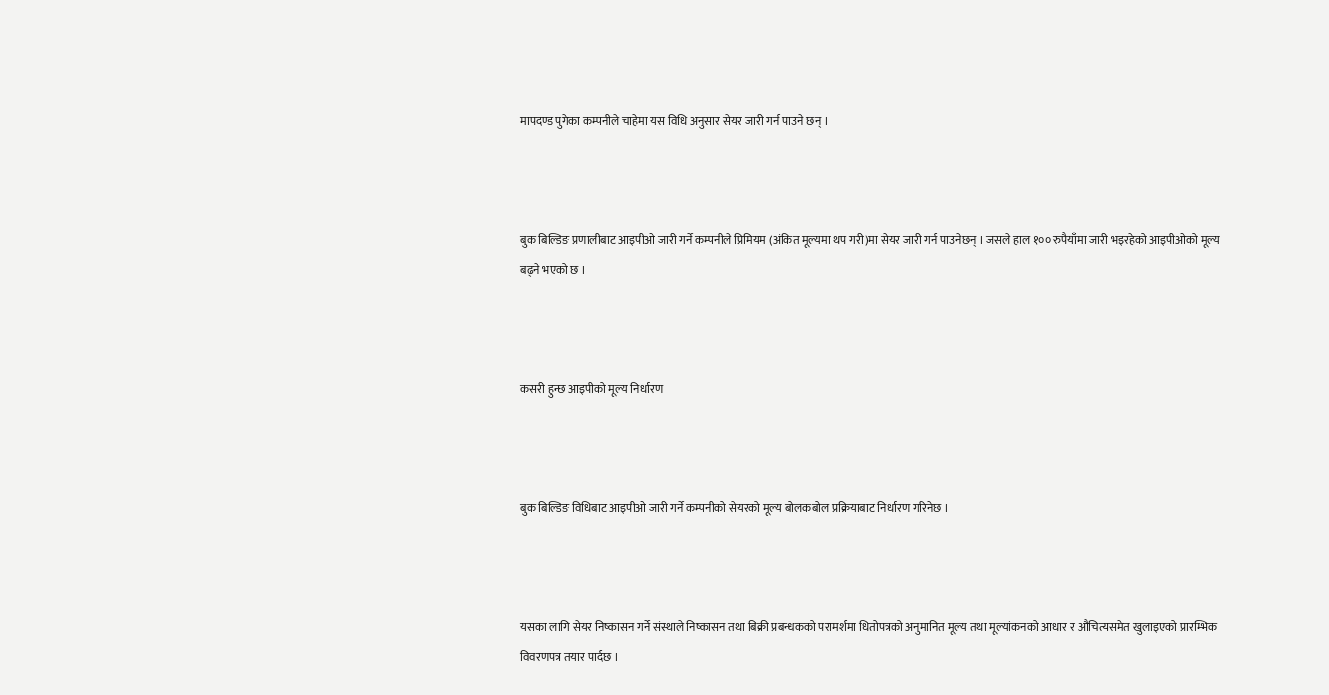मापदण्ड पुगेका कम्पनीले चाहेमा यस विधि अनुसार सेयर जारी गर्न पाउने छन् ।



बुक बिल्डिङ प्रणालीबाट आइपीओ जारी गर्ने कम्पनीले प्रिमियम (अंकित मूल्यमा थप गरी)मा सेयर जारी गर्न पाउनेछन् । जसले हाल १०० रुपैयाँमा जारी भइरहेको आइपीओको मूल्य बढ्ने भएको छ ।



कसरी हुन्छ आइपीको मूल्य निर्धारण



बुक बिल्डिङ विधिबाट आइपीओ जारी गर्ने कम्पनीको सेयरको मूल्य बोलकबोल प्रक्रियाबाट निर्धारण गरिनेछ ।



यसका लागि सेयर निष्कासन गर्ने संस्थाले निष्कासन तथा बिक्री प्रबन्धकको परामर्शमा धितोपत्रको अनुमानित मूल्य तथा मूल्यांकनको आधार र औचित्यसमेत खुलाइएको प्रारम्भिक विवरणपत्र तयार पार्दछ ।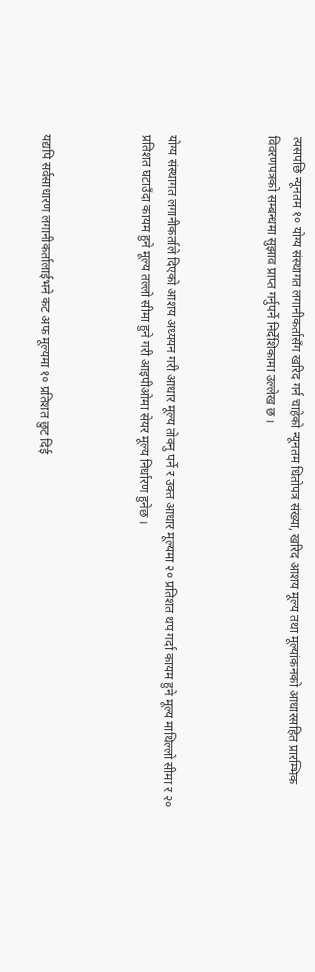त्यसपछि न्यूनतम १० योग्य संस्थागत लगानीकर्तासँग खरिद गर्न चाहेको न्यूनतम धितोपत्र संख्या, खरिद आशय मूल्य तथा मूल्यांकनको आधारसहित प्रारम्भिक विवरणपत्रको सम्बन्धमा सुझाव प्राप्त गर्नुपर्ने निर्देशिकामा उल्लेख छ ।



योग्य संस्थागत लगानीकर्ताले दिएको आशय अध्ययन गरी आधार मूल्य तोक्नु पर्ने र उक्त आधार मूल्यमा २० प्रतिशत थप गर्दा कायम हुने मूल्य माथिल्लो सीमा र २० प्रतिशत घटाउँदा कायम हुने मूल्य तल्लो सीमा हुने गरी आइपीओमा सेयर मूल्य निर्धारण हुनेछ ।



यद्यपि सर्वसाधारण लगानीकर्तालाईभने कट अफ मूल्यमा १० प्रतिशत छुट दिई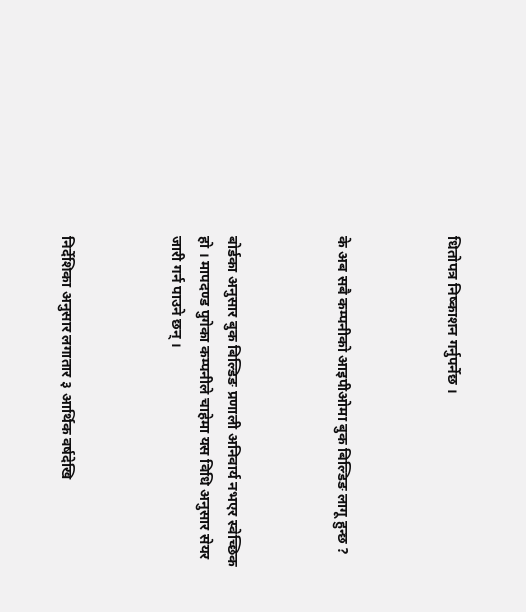धितोपत्र निष्काशन गर्नुपर्नेछ ।



के अब सबै कम्पनीको आइपीओमा बुक बिल्डिङ लागू हुन्छ ?



बोर्डका अनुसार बुक बिल्डिङ प्रणाली अनिवार्य नभएर स्वेच्छिक हो । मापदण्ड पुगेका कम्पनीले चाहेमा यस विधि अनुसार सेयर जारी गर्न पाउने छन् ।



निर्देशिका अनुसार लगातार ३ आर्थिक वर्षदेखि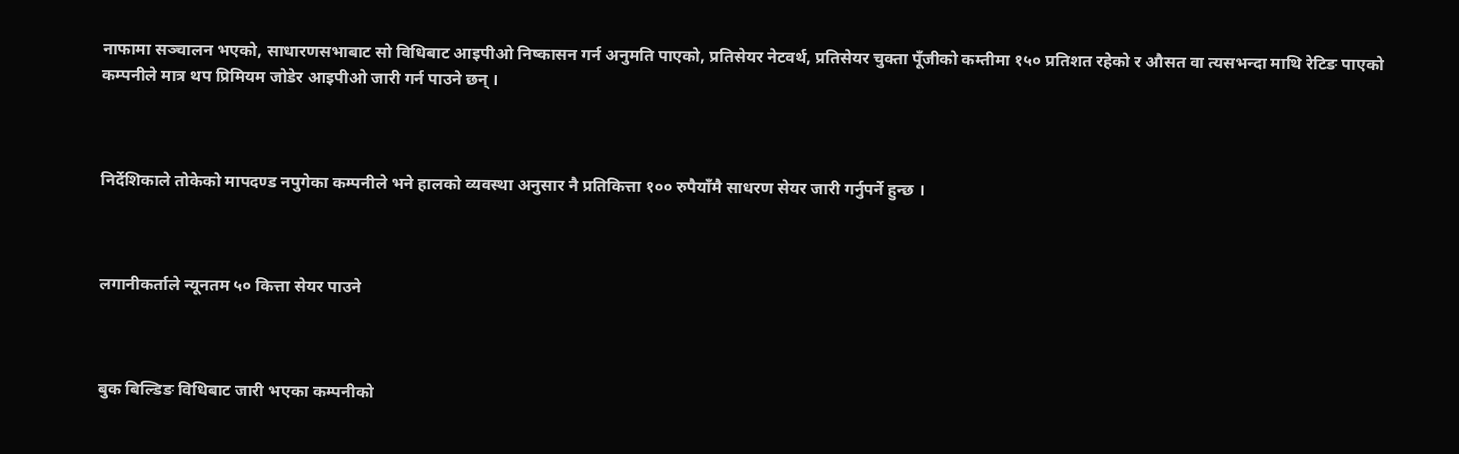नाफामा सञ्चालन भएको, साधारणसभाबाट सो विधिबाट आइपीओ निष्कासन गर्न अनुमति पाएको, प्रतिसेयर नेटवर्थ, प्रतिसेयर चुक्ता पूँजीको कम्तीमा १५० प्रतिशत रहेको र औसत वा त्यसभन्दा माथि रेटिङ पाएको कम्पनीले मात्र थप प्रिमियम जोडेर आइपीओ जारी गर्न पाउने छन् ।



निर्देशिकाले तोकेको मापदण्ड नपुगेका कम्पनीले भने हालको व्यवस्था अनुसार नै प्रतिकित्ता १०० रुपैयाँमै साधरण सेयर जारी गर्नुपर्ने हुन्छ ।



लगानीकर्ताले न्यूनतम ५० कित्ता सेयर पाउने



बुक बिल्डिङ विधिबाट जारी भएका कम्पनीको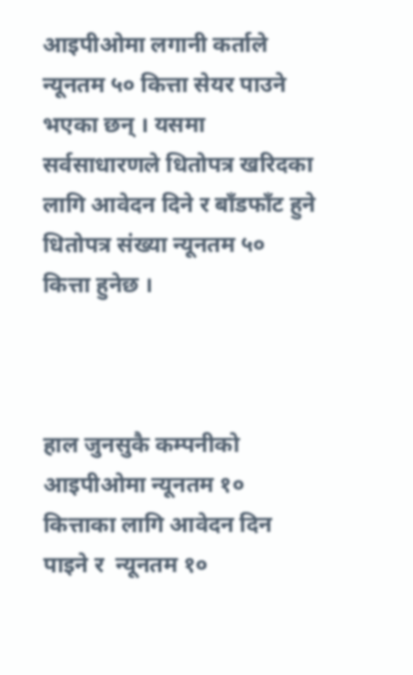आइपीओमा लगानी कर्ताले न्यूनतम ५० कित्ता सेयर पाउने भएका छन् । यसमा सर्वसाधारणले धितोपत्र खरिदका लागि आवेदन दिने र बाँडफाँट हुने धितोपत्र संख्या न्यूनतम ५० कित्ता हुनेछ ।



हाल जुनसुकै कम्पनीको आइपीओमा न्यूनतम १० कित्ताका लागि आवेदन दिन पाइने र  न्यूनतम १०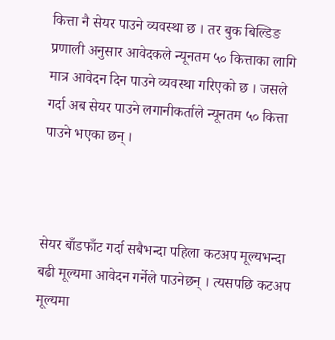कित्ता नै सेयर पाउने व्यवस्था छ । तर बुक बिल्डिङ प्रणाली अनुसार आवेदकले न्यूनतम ५० कित्ताका लागि मात्र आवेदन दिन पाउने व्यवस्था गरिएको छ । जसले गर्दा अब सेयर पाउने लगानीकर्ताले न्यूनतम ५० कित्ता पाउने भएका छन् ।



सेयर बाँडफाँट गर्दा सबैभन्दा पहिला कटअप मूल्यभन्दा बढी मूल्यमा आवेदन गर्नेले पाउनेछन् । त्यसपछि कटअप मूल्यमा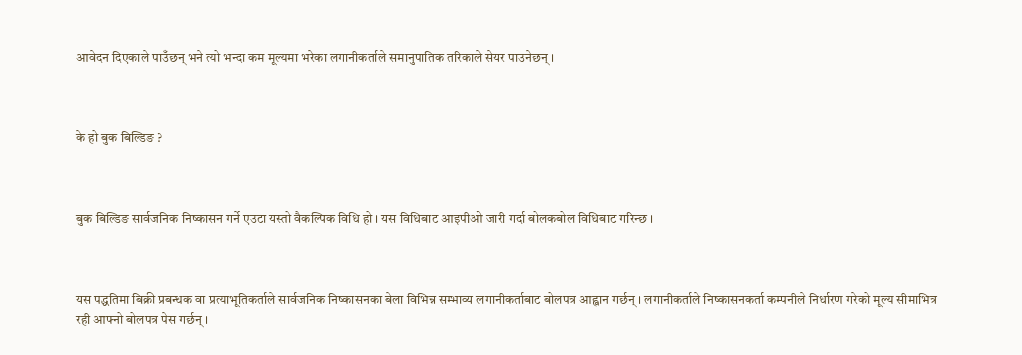आवेदन दिएकाले पाउँछन् भने त्यो भन्दा कम मूल्यमा भरेका लगानीकर्ताले समानुपातिक तरिकाले सेयर पाउनेछन् ।



के हो बुक बिल्डिङ ?



बुक बिल्डिङ सार्वजनिक निष्कासन गर्ने एउटा यस्तो वैकल्पिक विधि हो । यस विधिबाट आइपीओ जारी गर्दा बोलकबोल विधिबाट गरिन्छ ।



यस पद्धतिमा बिक्री प्रबन्धक वा प्रत्याभूतिकर्ताले सार्वजनिक निष्कासनका बेला विभिन्न सम्भाव्य लगानीकर्ताबाट बोलपत्र आह्वान गर्छन् । लगानीकर्ताले निष्कासनकर्ता कम्पनीले निर्धारण गरेको मूल्य सीमाभित्र रही आफ्नो बोलपत्र पेस गर्छन् ।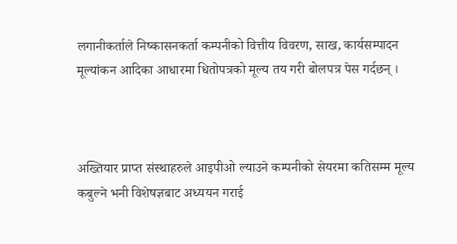लगानीकर्ताले निष्कासनकर्ता कम्पनीको वित्तीय विवरण, साख, कार्यसम्पादन मूल्यांकन आदिका आधारमा धितोपत्रको मूल्य तय गरी बोलपत्र पेस गर्दछन् ।



अख्तियार प्राप्त संस्थाहरुले आइपीओ ल्याउने कम्पनीको सेयरमा कतिसम्म मूल्य कबुल्ने भनी विशेषज्ञबाट अध्ययन गराई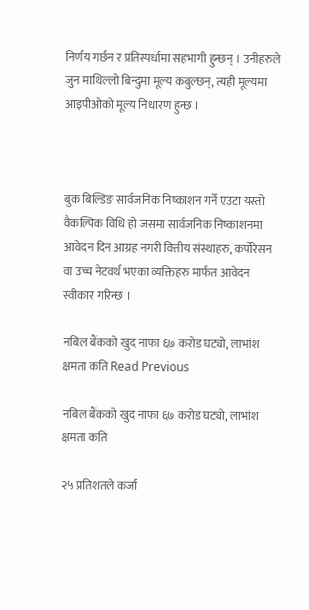निर्णय गर्छन र प्रतिस्पर्धामा सहभागी हुन्छन् । उनीहरुले जुन माथिल्लो बिन्दुमा मूल्य कबुल्छन्, त्यही मूल्यमा आइपीओको मूल्य निधारण हुन्छ ।



बुक बिल्डिङ सार्वजनिक निष्काशन गर्ने एउटा यस्तो वैकल्पिक विधि हो जसमा सार्वजनिक निष्काशनमा आवेदन दिन आग्रह नगरी वित्तीय संस्थाहरु, कर्पोरेसन वा उच्च नेटवर्थ भएका व्यक्तिहरु मार्फत आवेदन स्वीकार गरिन्छ ।

नबिल बैंकको खुद नाफा ६७ करोड घट्यो, लाभांश क्षमता कति Read Previous

नबिल बैंकको खुद नाफा ६७ करोड घट्यो, लाभांश क्षमता कति

२५ प्रतिशतले कर्जा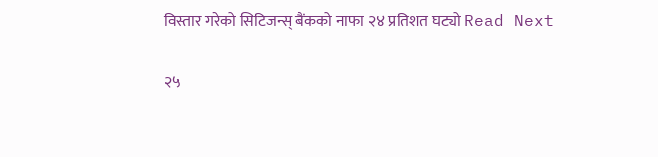विस्तार गरेको सिटिजन्स् बैंकको नाफा २४ प्रतिशत घट्यो Read Next

२५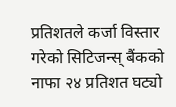प्रतिशतले कर्जा विस्तार गरेको सिटिजन्स् बैंकको नाफा २४ प्रतिशत घट्यो